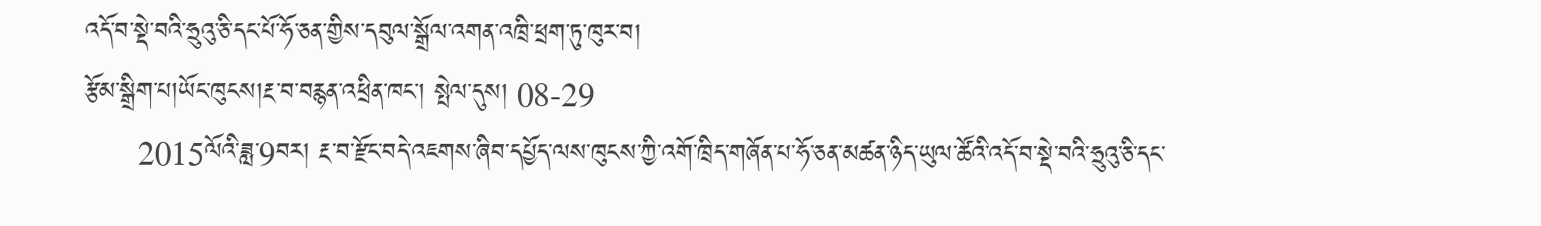འདོ་བ་སྡེ་བའི་ཧྲུའུ་ཅི་དང་པོ་ཧོ་ཅན་གྱིས་དབུལ་སྒྲོལ་འགན་འཁྲི་ཕྲག་ཏུ་ཁུར་བ།
རྩོམ་སྒྲིག་པ།ཡོང་ཁུངས།རྔ་བ་བརྙན་འཕྲིན་ཁང་། སྤེལ་དུས། 08-29
      2015ལོའི་ཟླ་9བར། རྔ་བ་རྫོང་བདེ་འཇགས་ཞིབ་དཔྱོད་ལས་ཁུངས་ཀྱི་འགོ་ཁྲིད་གཞོན་པ་ཧོ་ཅན་མཚན་ཉིད་ཡུལ་ཚོའི་འདོ་བ་སྡེ་བའི་ཧྲུའུ་ཅི་དང་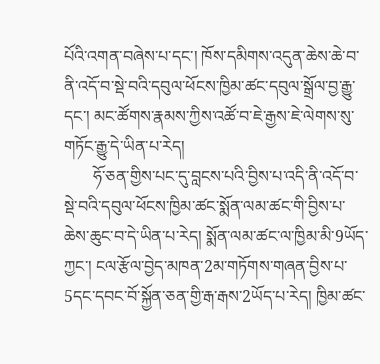པོའི་འགན་བཞེས་པ་དང་། ཁོས་དམིགས་འདུན་ཆེས་ཆེ་བ་ནི་འདོ་བ་སྡེ་བའི་དབུལ་ཕོངས་ཁྱིམ་ཚང་དབུལ་སྒྲོལ་བྱ་རྒྱུ་དང་། མང་ཚོགས་རྣམས་ཀྱིས་འཚོ་བ་ཇེ་རྒྱས་ཇེ་ལེགས་སུ་གཏོང་རྒྱུ་དེ་ཡིན་པ་རེད།
       ཧོ་ཅན་གྱིས་པང་དུ་བླངས་པའི་བྱིས་པ་འདི་ནི་འདོ་བ་སྡེ་བའི་དབུལ་ཕོངས་ཁྱིམ་ཚང་སྨོན་ལམ་ཚང་གི་བྱིས་པ་ཆེས་ཆུང་བ་དེ་ཡིན་པ་རེད། སྨོན་ལམ་ཚང་ལ་ཁྱིམ་མི་9ཡོད་ཀྱང་། ངལ་རྩོལ་བྱེད་མཁན་2མ་གཏོགས་གཞན་བྱིས་པ་5དང་དབང་བོ་སྐྱོན་ཅན་གྱི་རྒ་རྒས་2ཡོད་པ་རེད། ཁྱིམ་ཚང་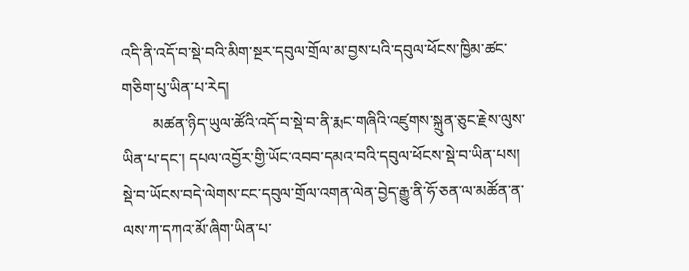འདི་ནི་འདོ་བ་སྡེ་བའི་མིག་སྔར་དབུལ་གྲོལ་མ་བྱས་པའི་དབུལ་ཕོངས་ཁྱིམ་ཚང་གཅིག་པུ་ཡིན་པ་རེད།
        མཚན་ཉིད་ཡུལ་ཚོའི་འདོ་བ་སྡེ་བ་ནི་རྨང་གཞིའི་འཛུགས་སྐྲུན་ཅུང་རྗེས་ལུས་ཡིན་པ་དང་། དཔལ་འབྱོར་གྱི་ཡོང་འབབ་དམའ་བའི་དབུལ་ཕོངས་སྡེ་བ་ཡིན་པས། སྡེ་བ་ཡོངས་བདེ་ལེགས་ངང་དབུལ་གྲོལ་འགན་ལེན་བྱེད་རྒྱུ་ནི་ཧོ་ཅན་ལ་མཚོན་ན་ལས་ཀ་དཀའ་མོ་ཞིག་ཡིན་པ་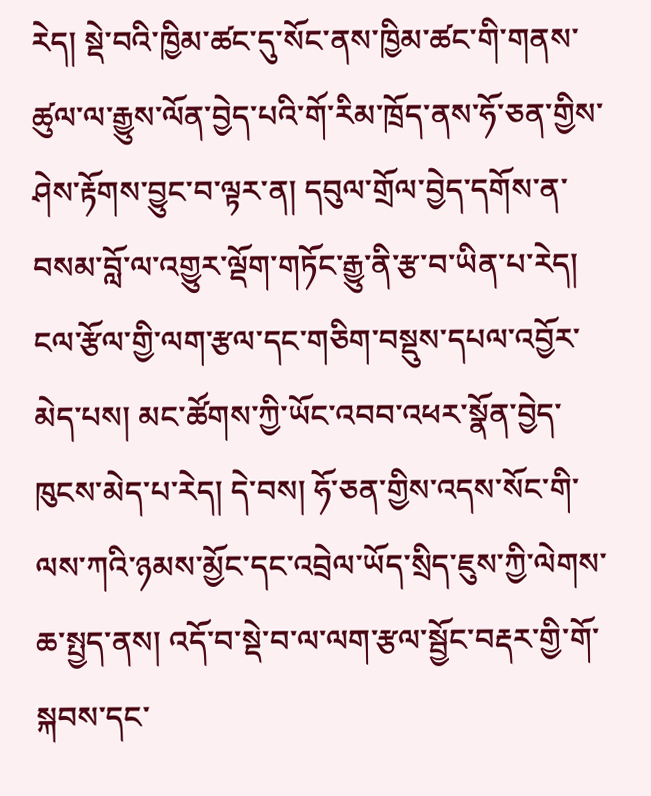རེད། སྡེ་བའི་ཁྱིམ་ཚང་དུ་སོང་ནས་ཁྱིམ་ཚང་གི་གནས་ཚུལ་ལ་རྒྱུས་ལོན་བྱེད་པའི་གོ་རིམ་ཁྲོད་ནས་ཧོ་ཅན་གྱིས་ཤེས་རྟོགས་བྱུང་བ་ལྟར་ན། དབུལ་གྲོལ་བྱེད་དགོས་ན་བསམ་བློ་ལ་འགྱུར་ལྡོག་གཏོང་རྒྱུ་ནི་རྩ་བ་ཡིན་པ་རེད། ངལ་རྩོལ་གྱི་ལག་རྩལ་དང་གཅིག་བསྡུས་དཔལ་འབྱོར་མེད་པས། མང་ཚོགས་ཀྱི་ཡོང་འབབ་འཕར་སྣོན་བྱེད་ཁུངས་མེད་པ་རེད། དེ་བས། ཧོ་ཅན་གྱིས་འདས་སོང་གི་ལས་ཀའི་ཉམས་མྱོང་དང་འབྲེལ་ཡོད་སྲིད་ཇུས་ཀྱི་ལེགས་ཆ་སྤྱད་ནས། འདོ་བ་སྡེ་བ་ལ་ལག་རྩལ་སྦྱོང་བརྡར་གྱི་གོ་སྐབས་དང་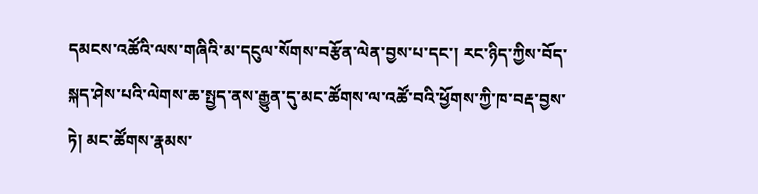དམངས་འཚོའི་ལས་གཞིའི་མ་དངུལ་སོགས་བརྩོན་ལེན་བྱས་པ་དང་། རང་ཉིད་ཀྱིས་བོད་སྐད་ཤེས་པའི་ལེགས་ཆ་སྤྱད་ནས་རྒྱུན་དུ་མང་ཚོགས་ལ་འཚོ་བའི་ཕྱོགས་ཀྱི་ཁ་བརྡ་བྱས་ཏེ། མང་ཚོགས་རྣམས་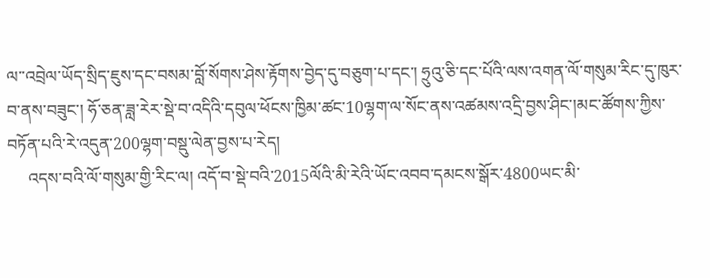ལ་་འབྲེལ་ཡོད་སྲིད་ཇུས་དང་བསམ་བློ་སོགས་ཤེས་རྟོགས་བྱེད་དུ་བཅུག་པ་དང་། ཧྲུའུ་ཅི་དང་པོའི་ལས་འགན་ལོ་གསུམ་རིང་དུ་ཁུར་བ་ནས་བཟུང་། ཧོ་ཅན་ཟླ་རེར་སྡེ་བ་འདིའི་དབུལ་ཕོངས་ཁྱིམ་ཚང་10ལྷག་ལ་སོང་ནས་འཚམས་འདྲི་བྱས་ཤིང་།མང་ཚོགས་ཀྱིས་བཏོན་པའི་རེ་འདུན་200ལྷག་བསྡུ་ལེན་བྱས་པ་རེད།
     འདས་བའི་ལོ་གསུམ་གྱི་རིང་ལ། འདོ་བ་སྡེ་བའི་2015ལོའི་མི་རེའི་ཡོང་འབབ་དམངས་སྒོར་4800ཡང་མི་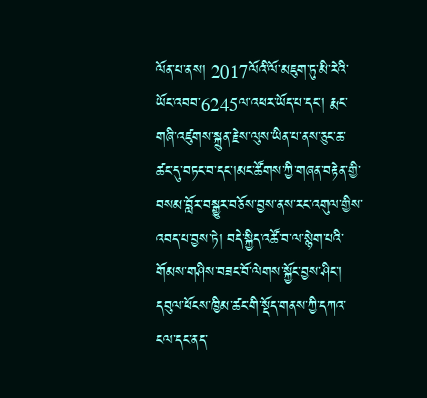ལོན་པ་ནས། 2017ལོའི་ལོ་མཇུག་ཏུ་མི་རེའི་ཡོང་འབབ་6245ལ་འཕར་ཡོད་པ་དང་། རྨང་གཞི་འཛུགས་སྐྲུན་རྗེས་ལུས་ཡིན་པ་ནས་ཅུང་ཆ་ཚང་དུ་བཏང་བ་དང་།མང་ཚོགས་ཀྱི་གཞན་བརྟེན་གྱི་བསམ་བློར་བསྒྱུར་བཅོས་བྱས་ནས་རང་འགུལ་གྱིས་འབད་པ་བྱས་ཏེ། བདེ་སྐྱིད་འཚོ་བ་ལ་སྙེག་པའི་གོམས་གཤིས་བཟང་བོ་ལེགས་སྐྱོང་བྱས་ཤིང་། དབུལ་ཕོངས་ཁྱིམ་ཚང་གི་སྡོད་གནས་ཀྱི་དཀའ་ངལ་དང་ནད་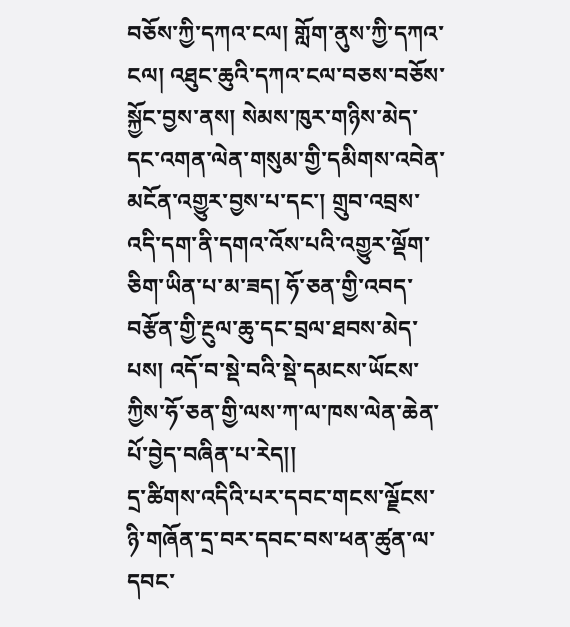བཅོས་ཀྱི་དཀའ་ངལ། གློག་ནུས་ཀྱི་དཀའ་ངལ། འཐུང་ཆུའི་དཀའ་ངལ་བཅས་བཅོས་སྐྱོང་བྱས་ནས། སེམས་ཁུར་གཉིས་མེད་དང་འགན་ལེན་གསུམ་གྱི་དམིགས་འབེན་མངོན་འགྱུར་བྱས་པ་དང་། གྲུབ་འབྲས་འདི་དག་ནི་དགའ་འོས་པའི་འགྱུར་ལྡོག་ཅིག་ཡིན་པ་མ་ཟད། ཧོ་ཅན་གྱི་འབད་བརྩོན་གྱི་རྔུལ་ཆུ་དང་བྲལ་ཐབས་མེད་པས། འདོ་བ་སྡེ་བའི་སྡེ་དམངས་ཡོངས་ཀྱིས་ཧོ་ཅན་གྱི་ལས་ཀ་ལ་ཁས་ལེན་ཆེན་པོ་བྱེད་བཞིན་པ་རེད།།
དྲ་ཚིགས་འདིའི་པར་དབང་གངས་ལྗོངས་ཉི་གཞོན་དྲ་བར་དབང་བས་ཕན་ཚུན་ལ་དབང་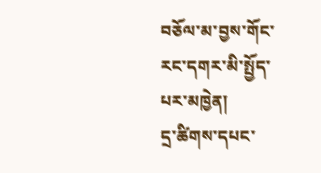བཅོལ་མ་བྱས་གོང་རང་དགར་མི་སྤྱོད་པར་མཁྱེན།
དྲ་ཚིགས་དཔང་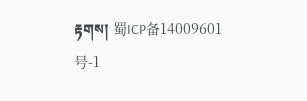རྟགས། 蜀ICP备14009601号-1